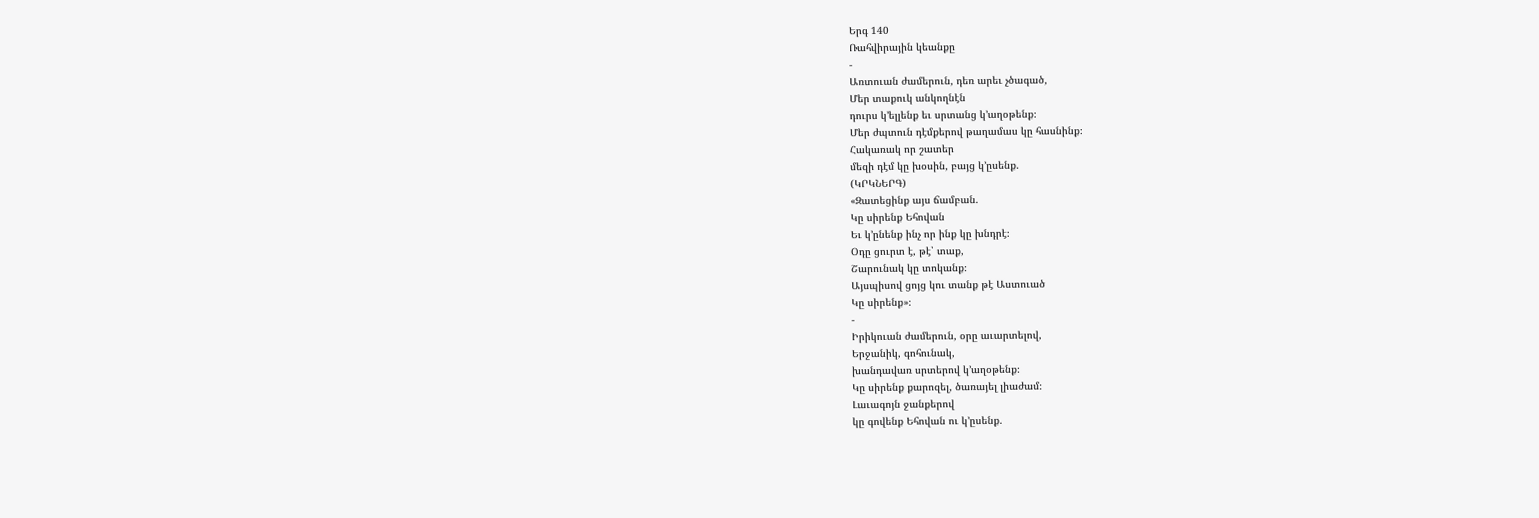Երգ 140
Ռահվիրային կեանքը
-
Առտուան ժամերուն, դեռ արեւ չծագած,
Մեր տաքուկ անկողնէն
դուրս կ’ելլենք եւ սրտանց կ’աղօթենք։
Մեր ժպտուն դէմքերով թաղամաս կը հասնինք։
Հակառակ որ շատեր
մեզի դէմ կը խօսին, բայց կ’ըսենք.
(ԿՐԿՆԵՐԳ)
«Զատեցինք այս ճամբան.
Կը սիրենք Եհովան
Եւ կ’ընենք ինչ որ ինք կը խնդրէ։
Օդը ցուրտ է, թէ՝ տաք,
Շարունակ կը տոկանք։
Այսպիսով ցոյց կու տանք թէ Աստուած
Կը սիրենք»։
-
Իրիկուան ժամերուն, օրը աւարտելով,
Երջանիկ, գոհունակ,
խանդավառ սրտերով կ’աղօթենք։
Կը սիրենք քարոզել, ծառայել լիաժամ։
Լաւագոյն ջանքերով
կը գովենք Եհովան ու կ’ըսենք.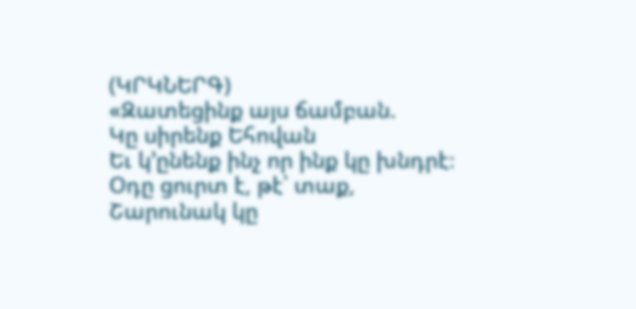(ԿՐԿՆԵՐԳ)
«Զատեցինք այս ճամբան.
Կը սիրենք Եհովան
Եւ կ’ընենք ինչ որ ինք կը խնդրէ։
Օդը ցուրտ է, թէ՝ տաք,
Շարունակ կը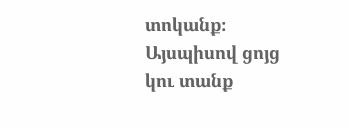տոկանք։
Այսպիսով ցոյց կու տանք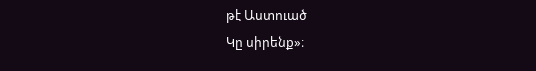թէ Աստուած
Կը սիրենք»։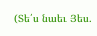(Տե՛ս նաեւ Յես.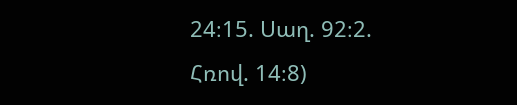24։15. Սաղ. 92։2. Հռով. 14։8)